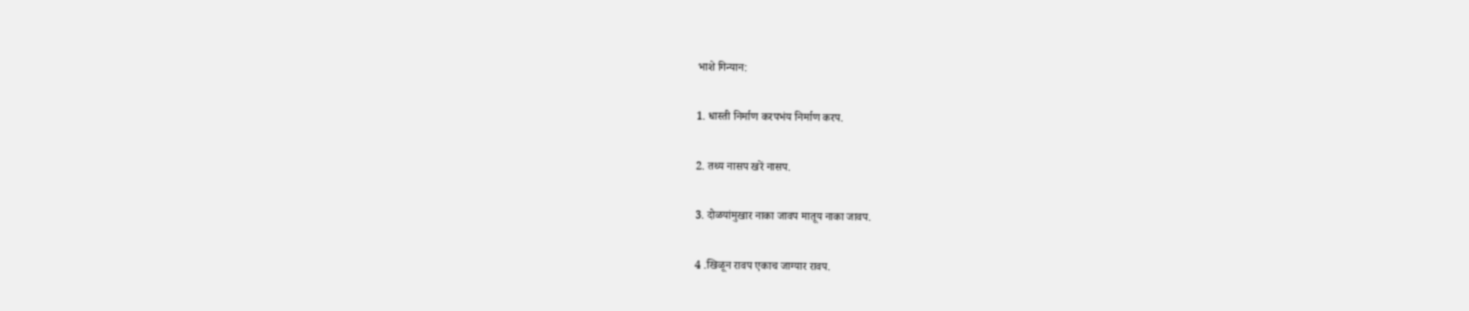भाशे गिन्यान:

1. धास्ती निर्माण करपभंय निर्माण करप.

2. तथ्य नासप खरें नासप.

3. दोळयांमुखार नाका जावप मातूय नाका जावप.

4 .खिळून रावप एकाच जाग्यार रावप.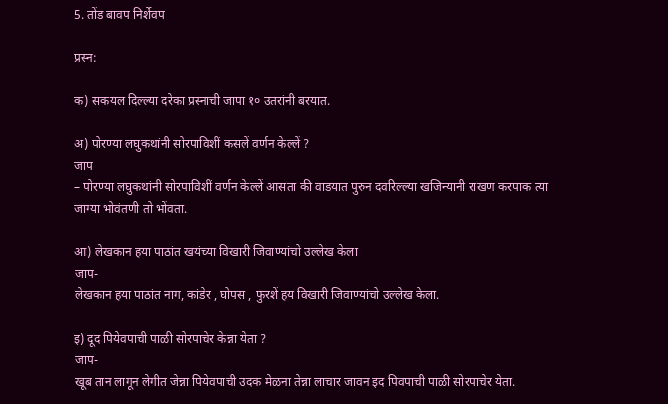5. तोंड बावप निर्शेवप

प्रस्न:

क) सकयल दिल्ल्या दरेका प्रस्नाची जापा १० उतरांनी बरयात.

अ) पोरण्या लघुकथांनी सोरपाविशीं कसलें वर्णन केल्लें ?
जाप
– पोरण्या लघुकथांनी सोरपाविशीं वर्णन केल्लें आसता की वाडयात पुरुन दवरिल्ल्या खजिन्यानी राखण करपाक त्या जाग्या भोवंतणी तो भोंवता.

आ) लेखकान हया पाठांत खयंच्या विखारी जिवाण्यांचो उल्लेख केला
जाप-
लेखकान हया पाठांत नाग, कांडेर , घोपस , फुरशें हय विखारी जिवाण्यांचो उल्लेख केला.

इ) दूद पियेवपाची पाळी सोरपाचेर केन्ना येता ?
जाप-
खूब तान लागून लेगीत जेन्ना पियेवपाची उदक मेळना तेन्ना लाचार जावन इद पिवपाची पाळी सोरपाचेर येता.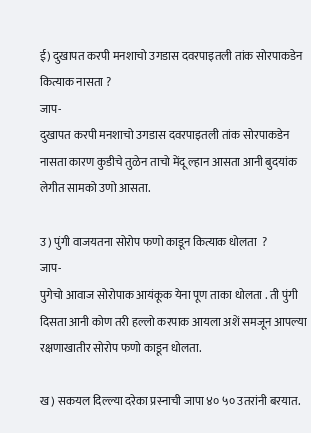ई) दुखापत करपी मनशाचो उगडास दवरपाइतली तांक सोरपाकडेन कित्याक नासता ?
जाप-
दुखापत करपी मनशाचो उगडास दवरपाइतली तांक सोरपाकडेन नासता कारण कुडीचे तुळेन ताचो मेंदू ल्हान आसता आनी बुदयांक लेगीत सामको उणो आसता.

उ) पुंगी वाजयतना सोरोप फणो काडून कित्याक धोलता  ?
जाप-
पुगेचो आवाज सोरोपाक आयंकूक येना पूण ताका धोलता . ती पुंगी दिसता आनी कोण तरी हल्लो करपाक आयला अशें समजून आपल्या रक्षणाखातीर सोरोप फणो काडून धोलता.

ख) सकयल दिल्ल्या दरेका प्रस्नाची जापा ४० ५० उतरांनी बरयात.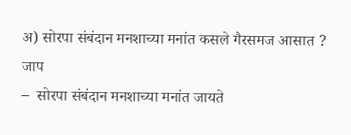अ) सोरपा संबंदान मनशाच्या मनांत कसले गैरसमज आसात ?
जाप
–  सोरपा संबंदान मनशाच्या मनांत जायते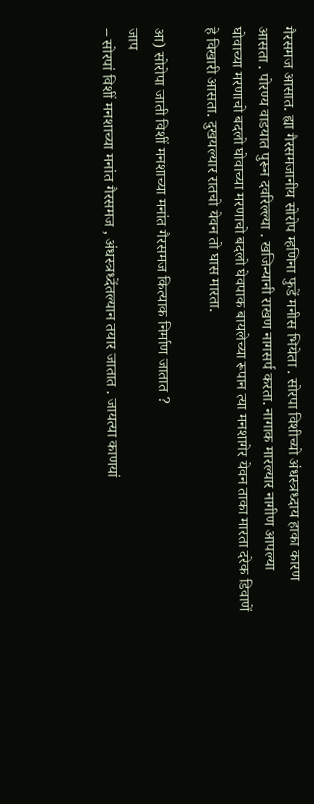गैरसमज आसात. ह्या गैरसमजानीय सोरोप म्हणिना फुडें मनीस भियेता . सोरपा विशीच्यो अंधस्त्रध्दाय हाका कारण आसता . पोरण्य वाडयात पुरून दवरिल्ल्या . खजिन्यानी राखण नागसर्प करता. नागाक मारल्यार नागीण आपल्या घोवाच्या मरणाचो बदलो घोवाच्या मरणाचो बदलो घेवपाक बायलेच्या रूपान त्या मनशागेर येवन ताका मारता दरेक डिवाणें हे विखारी आसता. दुखयल्यार रातचो येवन तो घास मारता.

आ) सोरोपा जाती विशीं मनशाच्या मनांत गैरसमज कित्याक निर्माण जातात ?
जाप
– सोरपां विशीं मनशाच्या मनांत गैरसमज , अंधस्त्रध्देंतल्यान तयार जातात . जायत्या काणयां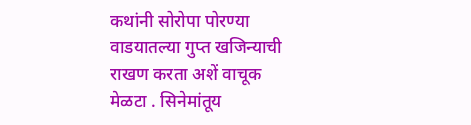कथांनी सोरोपा पोरण्या वाडयातल्या गुप्त खजिन्याची राखण करता अशें वाचूक मेळटा . सिनेमांतूय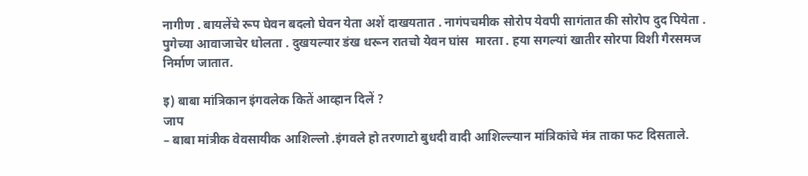नागीण . बायलेंचे रूप घेवन बदलो घेवन येता अशें दाखयतात . नागंपचमीक सोरोप येवपी सागंतात की सोरोप दुद पियेता . पुगेच्या आवाजाचेर धोलता . दुखयल्यार डंख धरून रातचो येवन घांस  मारता . हया सगल्यां खातीर सोरपा विशी गैरसमज निर्माण जातात.

इ) बाबा मांत्रिकान इंगवलेक कितें आव्हान दिलें ?
जाप
– बाबा मांत्रीक वेवसायीक आशिल्लो .इंगवले हो तरणाटो बुधदी वादी आशिल्ल्यान मांत्रिकांचे मंत्र ताका फट दिसताले.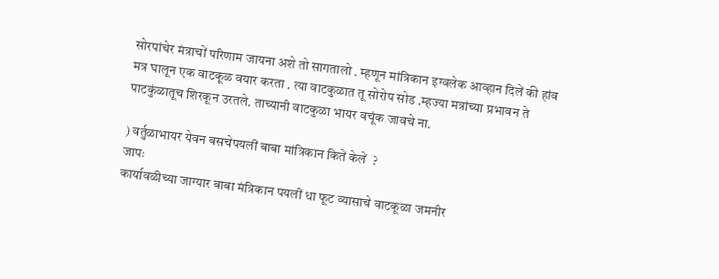सोरपांचेर मंत्राचों परिणाम जायना अशे तो सागतालो . म्हणून मांत्रिकान इग्वलेक आव्हान दिलें की हांव मत्र घालून एक वाटकूळ वयार करता . त्या वाटकुळात तू सोरोप सोड .म्हज्या मत्रांच्या प्रभावन ते पाटकुंळातूच शिरकून उरतले. ताच्यानी वाटकुळा भायर वचूंक जावचे ना.

) वर्तुळाभायर येवन बसचेपयलीं बाबा मांत्रिकान कितें केलें  ?
जापः
कार्यावळीच्या जाग्यार बाबा मंत्रिकान पयलीं धा फूट व्यासाचे वाटकूळा जमनीर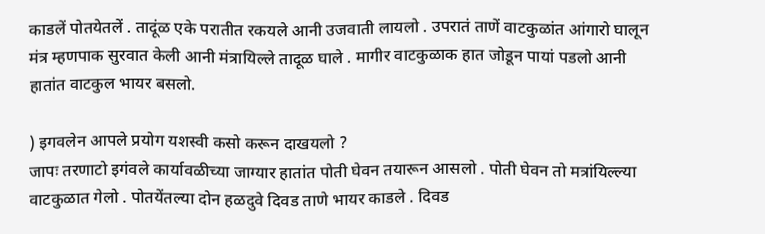काडलें पोतयेतलें . तादूंळ एके परातीत रकयले आनी उजवाती लायलो . उपरातं ताणें वाटकुळांत आंगारो घालून मंत्र म्हणपाक सुरवात केली आनी मंत्रायिल्ले तादूळ घाले . मागीर वाटकुळाक हात जोडून पायां पडलो आनी हातांत वाटकुल भायर बसलो.

) इगवलेन आपले प्रयोग यशस्वी कसो करून दाखयलो ?
जापः तरणाटो इगंवले कार्यावळीच्या जाग्यार हातांत पोती घेवन तयारून आसलो . पोती घेवन तो मत्रांयिल्ल्या वाटकुळात गेलो . पोतयेंतल्या दोन हळदुवे दिवड ताणे भायर काडले . दिवड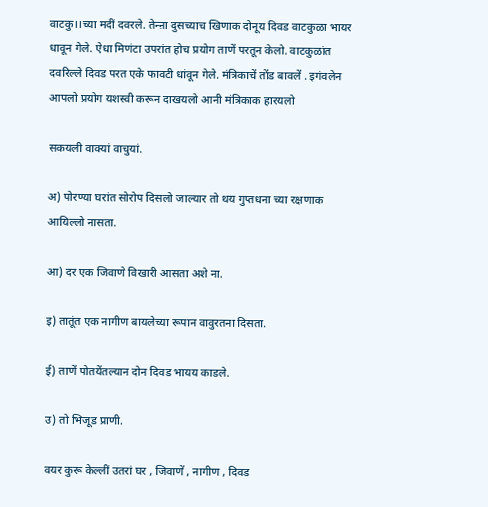वाटकु।।च्या मदीं दवरले. तेन्ऩा दुसच्याच खिणाक दोनूय दिवड वाटकुळा भायर धावून गेले. ऐधा मिणंटा उपरांत होच प्रयोग ताणें परतून केलो. वाटकुळांत दवरिल्ले दिवड परत एके फावटी धांवून गेले. मंत्रिकाचें तोंड बावलें . इगंवलेन आपलो प्रयोग यशस्वी करून दाखयलो आनी मंत्रिकाक हारयलो

सकयली वाक्यां वाचुयां.

अ) पोरण्या घरांत सोरोप दिसलो जाल्यार तो थय गुप्तधना च्या रक्षणाक आयिल्लो नासता.

आ) दर एक जिवाणे विखारी आसता अशे ना.

इ) तातूंत एक नागीण बायलेच्या रूपान वावुरतना दिसता.

ई) ताणें पोतयेंतल्यान दोन दिवड भायय काडले.

उ) तो भिजूड प्राणी.

वयर कुरू केल्लीं उतरां घर , जिवाणें , नागीण , दिवड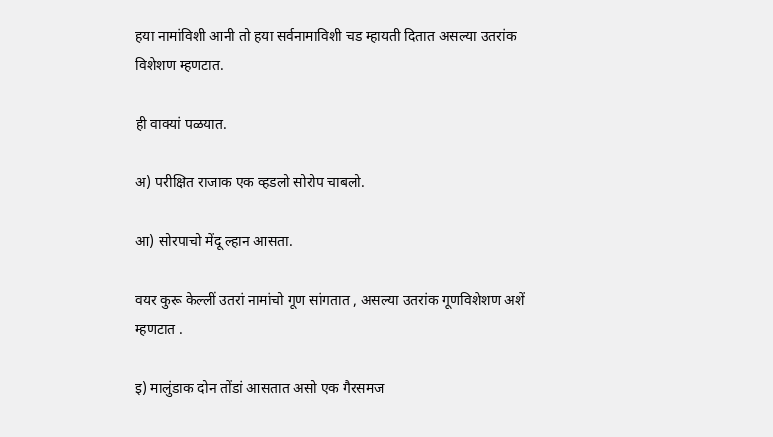हया नामांविशी आनी तो हया सर्वनामाविशी चड म्हायती दितात असल्या उतरांक विशेशण म्हणटात.

ही वाक्यां पळयात.

अ) परीक्षित राजाक एक व्हडलो सोरोप चाबलो.

आ) सोरपाचो मेंदू ल्हान आसता.

वयर कुरू केल्लीं उतरां नामांचो गूण सांगतात , असल्या उतरांक गूणविशेशण अशें म्हणटात .

इ) मालुंडाक दोन तोंडां आसतात असो एक गैरसमज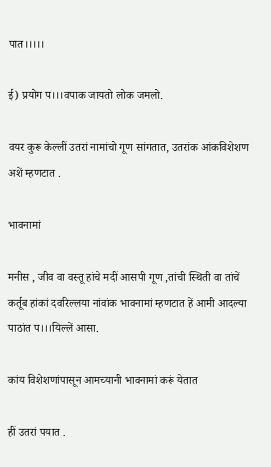पात।।।।।

ई) प्रयोग प।।।वपाक जायतो लोक जमलो.

वयर कुरू केल्लीं उतरां नामांचो गूण सांगतात, उतरांक आंकविशेशण अशें म्हणटात .

भावनामां

मनीस , जीव वा वस्तू हांचे मदीं आसपी गूण ,तांची स्थिती वा तांचें कर्तूब हांकां दवरिल्लया नांवांक भावनामां म्हणटात हें आमी आदल्या पाठांत प।।।यिल्लें आसा.

कांय विशेशणांपासून आमच्यानी भावनामां करूं येतात

हीं उतरां पयात .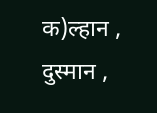क)ल्हान , दुस्मान ,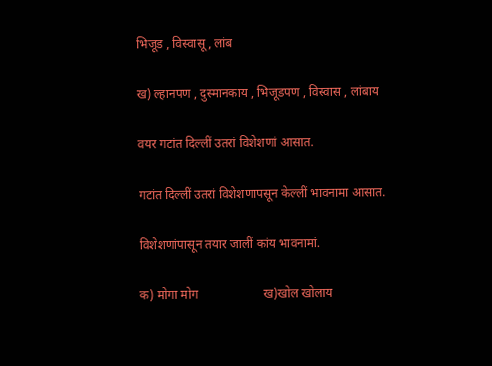भिजूड , विस्वासू , लांब

ख) ल्हानपण , दुस्मानकाय , भिजूडपण , विस्वास , लांबाय

वयर गटांत दिल्लीं उतरां विशेशणां आसात.

गटांत दिल्लीं उतरां विशेशणापसून केल्लीं भावनामा आसात.

विशेशणांपासून तयार जालीं कांय भावनामां.

क) मोगा मोग                     ख)खोल खोलाय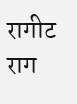रागीट राग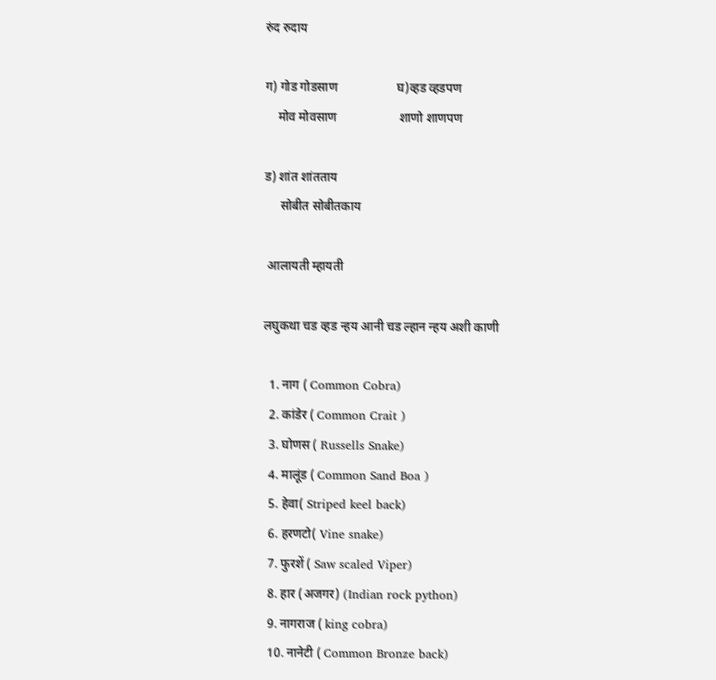रुंद रुदाय

ग) गोड गोडसाण                   घ)व्हड व्हडपण
    मोव मोवसाण                    शाणो शाणपण

ड) शांत शांतताय
     सोबीत सोबीतकाय

 आलायती म्हायती

लघुकथा चड व्हड न्हय आनी चड ल्हान न्हय अशी काणी

  1. नाग ( Common Cobra)
  2. कांडेर ( Common Crait )
  3. घोणस ( Russells Snake)
  4. मालूंड ( Common Sand Boa )
  5. हेवा( Striped keel back)
  6. हरणटो( Vine snake)
  7. फुरशें ( Saw scaled Viper)
  8. हार (अजगर) (Indian rock python)
  9. नागराज ( king cobra)
  10. नानेटी ( Common Bronze back)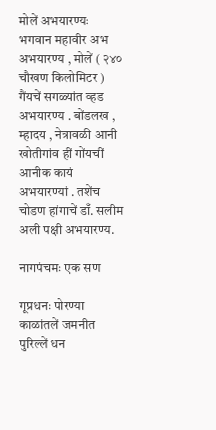मोलें अभयारण्यः भगवान महावीर अभ अभयारण्य , मोलें ( २४० चौखण किलोमिटर ) गैंयचें सगळ्यांत व्हड अभयारण्य . बोंडलख , म्हादय , नेत्रावळी आनी खोतीगांव हीं गोंयचीं आनीक कायं अभयारण्यां . तशेंच चोडण हांगाचें डाँ. सलीम अली पक्षी अभयारण्य.

नागपंचमः एक सण

गूप्रधनः पोरण्या काळांतलें जमनीत पुरिल्लें धन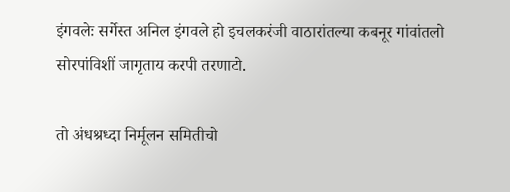इंगवलेः सर्गेस्त अनिल इंगवले हो इचलकरंजी वाठारांतल्या कबनूर गांवांतलो सोरपांविशीं जागृताय करपी तरणाटो.

तो अंधश्रध्दा निर्मूलन समितीचो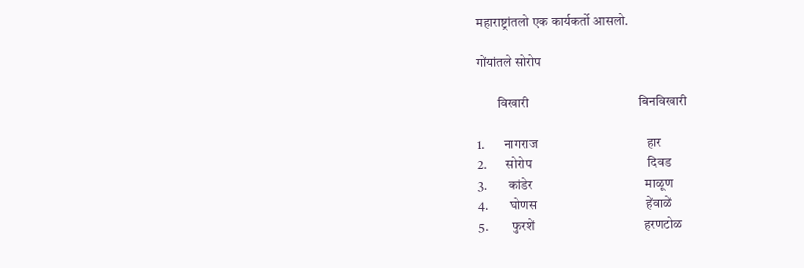महाराष्ट्रांतलो एक कार्यकर्तो आसलो.

गोंयांतले सोरोप

        विखारी                                   बिनविखारी

1.       नागराज                                   हार
2.       सोरोप                                     दिवड
3.        कांडेर                                    माळूण
4.        घोणस                                   हेंवाळें
5.         फुरशें                                   हरणटोळ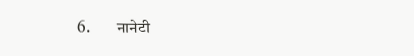6.        नानेटी